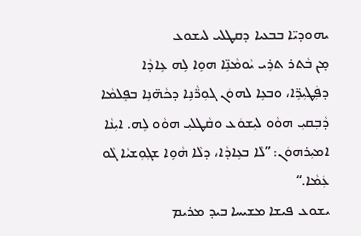ܝܗܘܕܝ̈ܐ ܒܒܥܝܐ ܕܩܛܠܝ ܠܝܫܘܥ
ܡ̣ܢ ܒܵܬܪ ܬܪܹܝ ܝܵܘܡܵܢܹ̈ܐ ܗܘܹܐ ܠܹܗ ܥܹܐܕܵܐ ܕܦܲܛܝܼܪܹ̈ܐ، ܘܒܥܹܐ ܠܗܘܿܢ ܓܘܼܪ̈ܵܢܹܐ ܕܟܵܗ̈ܢܹܐ ܒܦܸܠܡܵܐ ܕܵܒ݂ܩܝܼ ܗܘܵܘ ܠܝܼܫܘܿܥ ܘܩܵܛܠܝܼ ܗܘܵܘ ܠܹܗ. ܐܝܼܢܵܐ ܐܡܝܼܪܗܘܿܢ: ”ܠܵܐ ܒܥܹܐܕܵܐ، ܕܠܵܐ ܗܵܘܹܐ ܫܓ݂ܘܼܫܝܵܐ ܓܵܘ ܥܲܡܵܐ.“
ܝܫܘܥ ܦܝܫܐ ܡܫܝܚܐ ܒܝܕ ܡܪܝܡ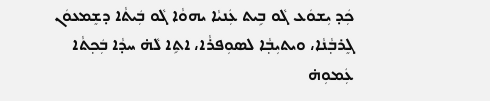ܟܲܕ ܝܼܫܘܿܥ ܓܵܘ ܒܹܝܬ ܥܲܢܝܵܐ ܝܗܘܵܐ ܓܵܘ ܒܲܝܬܵ‌ܐ ܕܫܸܡܥܘܿܢ ܓܸܪܒ݂ܵܢܵܐ، ܘܝܬܝܼܒ݂ܵܐ ܠܣܘܼܦܪܵܐ، ܐܬܹ‌ܐ ܠܵܗ̇ ܚܕܵܐ ܒܲܟ݂ܬܵ‌ܐ ܥܲܡܘܼܗ̇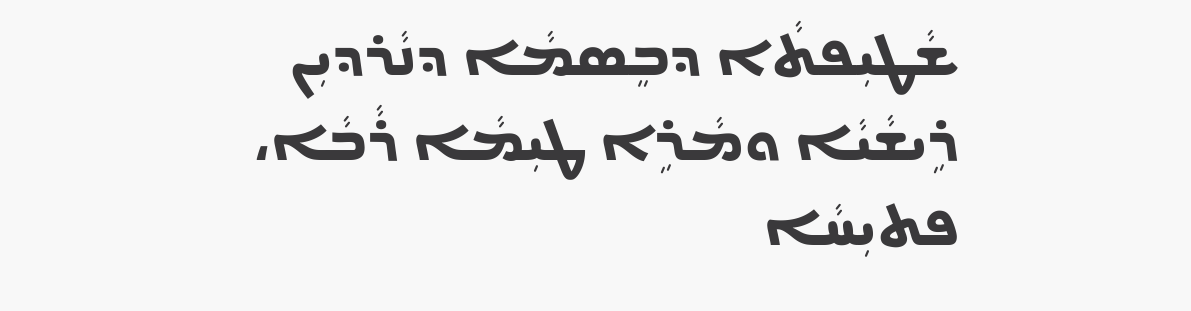ܫܵܛܝܼܦܬܵ‌ܐ ܕܒܸܣܡܵܐ ܕܢܵܪܕܝܼܢ ܪܹܝܫܵܝܵܐ ܘܡܵܪܹܐ ܛܝܼܡܵܐ ܪܵܒܵܐ، ܦܬܝܼܚܵܐ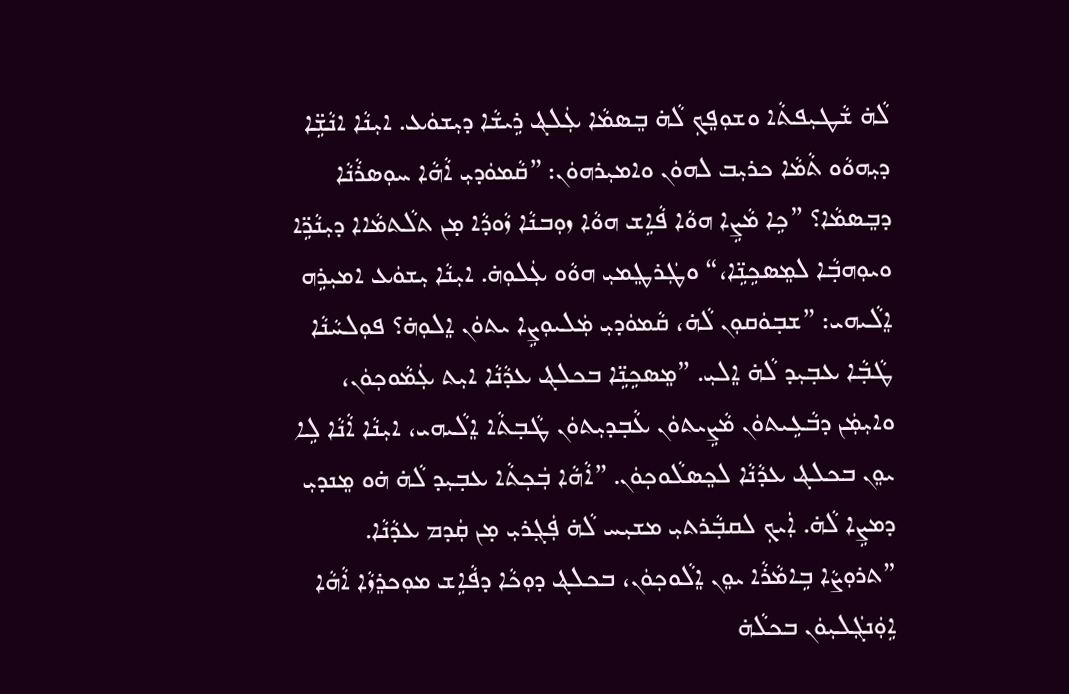ܠܵܗ̇ ܫܵܛܝܼܦܬܵ‌ܐ ܘܫܘܼܦܸܟ݂ ܠܵܗ̇ ܒܸܣܡܵܐ ܥܲܠܔ ܪܹܝܫܵܐ ܕܝܼܫܘܿܥ. ܐܝܼܢܵܐ ܐܢܵܫܹ̈ܐ ܕܝܼܗܘܵܘ ܬܵܡܵܐ ܟܪܝܼܒ ܠܗܘܿܢ ܘܐܡܝܼܪܗܘܿܢ: ”ܩܵܡܘܿܕܝܼ ܐܵܗܵܐ ܚܘܼܣܪܵܢܵܐ ܕܒܸܣܡܵܐ؟ ”ܟܹܐ ܡܵܨܹܐ ܗܘܵܐ ܦܵܐܹܫ ܗܘܵܐ ܙܘܼܒܢܵܐ ܙܵܘܕܵܐ ܡ̣ܢ ܬܠܵܬܡܵܐܐ ܕܝܼܢܵܪܹ̈ܐ ܘܝܘܼܗܒ݂ܵܐ ܠܡܸܣܟܹܢܹ̈ܐ،“ ܘܛܲܪܛܸܡܝܼ ܗܘܵܘ ܥܲܠܘܼܗ̇. ܐܝܼܢܵܐ ܝܼܫܘܿܥ ܐܡܝܼܪܹܗ ܐܸܠܵܝܗ‌ܝ: ”ܫܒ݂ܘܿܩܘܼܢ ܠܵܗ̇، ܩܵܡܘܿܕܝܼ ܡܲܠܝܘܼܨܹܐ ܝܬܘܿܢ ܐܸܠܘܼܗ̇؟ ܦܘܼܠܚܵܢܵܐ ܛܵܒ݂ܵܐ ܥܒ݂ܝܼܕ ܠܵܗ̇ ܐܸܠܝܼ. ”ܡܸܣܟܹܢܹ̈ܐ ܒܟܠܔ ܥܕܵܢܵܐ ܐܝܼܬ ܥܲܡܵܘܟ݂ܘܿܢ، ܘܐܝܼܡܲܢ ܕܒܵܥܹܝܬܘܿܢ ܡܵܨܹܝܬܘܿܢ ܥܵܒ݂ܕܝܼܬܘܿܢ ܛܵܒ݂ܬܵ‌ܐ ܐܸܠܵܝܗ‌ܝ، ܐܝܼܢܵܐ ܐܵܢܵܐ ܠܹܐ ܝܘܸܢ ܒܟܠܔ ܥܕܵܢܵܐ ܠܟܸܣܠܵܘܟ݂ܘܿܢ. ”ܐܵܗܵܐ ܒܲܟ݂ܬܵ‌ܐ ܥܒ݂ܝܼܕ ܠܵܗ̇ ܗ̇ܘ ܡܸܢܕܝܼ ܕܡܨܹܐ ܠܵܗ̇. ܐܲܝܟ݂ ܠܩܒ݂ܵܪܬ‌ܝܼ ܡܫܝܼܚ ܠܵܗ̇ ܦܲܓ݂ܪܝܼ ܡ̣ܢ ܩܲܕܡ ܥܕܵܢܵܐ. ”ܬܪܘܼܨܵܐ ܒܹܐܡܵܪܵܐ ܝܘܸܢ ܐܸܠܵܘܟ݂ܘܿܢ، ܒܟܠܔ ܕܘܼܟܵܐ ܕܦܵܐܹܫ ܡܘܼܟܪܸܙܵܐ ܐܵܗܵܐ ܐܹܘܲܢܓܲܠܝܼܘܿܢ ܒܟܠܵܗ̇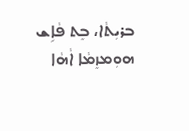ܒܪܝܼܬܵ‌ܐ، ܒܸܬ ܦܵܐܹܫ ܗܘܼܡܙܸܡܵܐ ܐܵܗܵܐ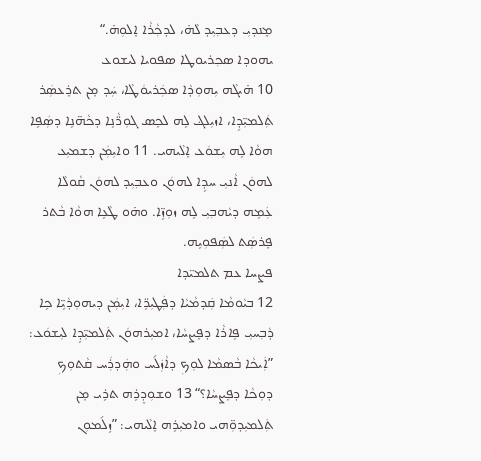ܡܸܢܕܝܼ ܕܥܒ݂ܝܼܕ ܠܵܗ̇، ܠܕܟ݂ܵܪܵܐ ܐܸܠܘܼܗ̇.“
ܝܗܘܕܐ ܣܟ݂ܪܝܘܛܐ ܣܦܘܝܐ ܠܝܫܘܥ
10 ܗ̇ܝܓܵܗ ܝܼܗܘܼܕܵܐ ܣܟܲܪܝܘܿܛܵܐ، ܚܲܕ ܡ̣ܢ ܬܪܸܥܣܲܪ ܬܲܠܡܝܼ̈ܕܹܐ، ܐܙܝܼܠܔ ܠܹܗ ܠܟܸܣ ܓܘܼܪ̈ܵܢܹܐ ܕܟܵܗ̈ܢܹܐ ܕܣܲܦܹܐ ܗܘܵܐ ܠܹܗ ܝܼܫܘܿܥ ܐܸܠܵܝܗ‌ܝ. 11 ܘܐܝܼܡܲܢ ܕܫܡܝܼܥ ܠܗܘܿܢ ܐܵܢܝܼ ܚܕܹܐ ܠܗܘܿܢ ܘܥܒ݂ܝܼܕ ܠܗܘܿܢ ܩܵܘܠܵܐ ܥܲܡܹܗ ܕܝܵܗܒ݂ܝܼ ܠܹܗ ܙܘܼܙܹ̈ܐ. ܘܗ̇ܘ ܛܵܥܹܐ ܗܘܵܐ ܒܵܬܪ ܦܸܪܣܲܬ ܠܣܲܦܘܼܝܹܗ.
ܦܨܚܐ ܥܡ ܬܠܡܝ̈ܕܐ
12 ܒܝܵܘܡܵܐ ܩܲܕܡܵܝܵܐ ܕܦܲܛܝܼܪܹ̈ܐ، ܐܝܼܡܲܢ ܕܝܗܘܼܕܵܝܹ̈ܐ ܟܹܐ ܕܵܒ݂ܚܝܼ ܦܹܐܪܵܐ ܕܦܸܨܚܵܐ، ܐܡܝܼܪܗܘܿܢ ܬܲܠܡܝܼ̈ܕܹܐ ܠܝܼܫܘܿܥ: ”ܐܲܝܟܵܐ ܒܵܣܡܵܐ ܠܘܼܟ݂ ܕܐܵܙܲܠ݇ܚ ܘܗܲܕܪܲܚ ܩܵܬܘܼܟ݂ ܕܘܼܟܵܐ ܕܦܸܨܚܵܐ؟“ 13 ܘܫܘܼܕܸܪܹܗ ܬܪܹܝ ܡ̣ܢ ܬܲܠܡܝܼܕܘܼ̈ܗ‌ܝ ܘܐܡܝܼܪܹܗ ܐܸܠܵܝܗ‌ܝ: ”ܙܹܠ݇ܡܘܼܢ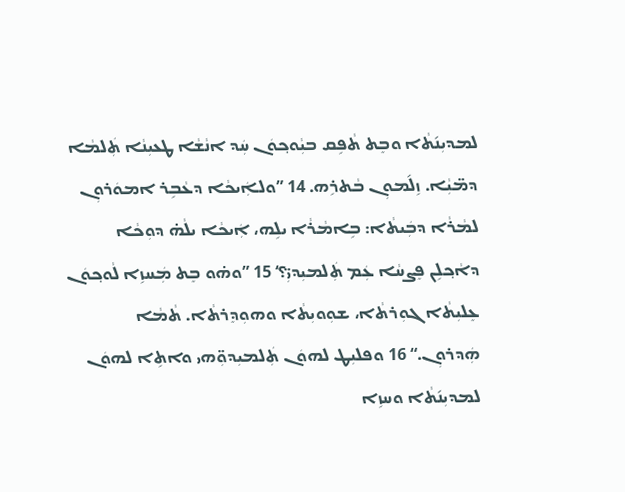ܠܡܕܝܼܢ݇ܬܵ‌ܐ ܘܒܸܬ ܬܵܦܹܩ ܒܝܼܵܘܟ݂ܘܿܢ ܚܲܕ ܐܢܵܫܵܐ ܛܥܝܼܢܵܐ ܬܲܠܡܵܐ ܕܡ̈ܝܼܵܐ. ܙܹܠ݇ܡܘܼܢ ܒܵܬܪܹܗ. 14 ”ܘܠܐܲܝܟܵܐ ܕܥܵܒܹܪ ܐܡܘܿܪܘܼܢ ܠܡܵܪܵܐ ܕܒܲܝܬܵ‌ܐ: ܒܹܐܡܵܪܵܐ ܝܠܹܗ، ܐܲܝܟܵܐ ܝܠܵܗ̇ ܕܘܼܟܵܐ ܕܐܵܟ݂ܠܹܢ ܦܸܨܚܵܐ ܥܲܡ ܬܲܠܡܝܼܕܝܼ̈؟‘ 15 ”ܘܗ̇ܘ ܒܸܬ ܡܲܚܙܹܐ ܠܵܘܟ݂ܘܿܢ ܥܸܠܝܼܬܵ‌ܐ ܓܘܼܪܬܵ‌ܐ، ܫܘܼܘܝܼܬܵ‌ܐ ܘܗܘܼܕܸܪܬܵ‌ܐ. ܬܵܡܵܐ ܗܲܕܪܘܼܢ.“ 16 ܘܦܠܝܼܛ ܠܗܘܿܢ ܬܲܠܡܝܼܕܘܼ̈ܗ‌ܝ ܘܐܬܹ‌ܐ ܠܗܘܿܢ ܠܡܕܝܼܢ݇ܬܵ‌ܐ ܘܚܙܹܐ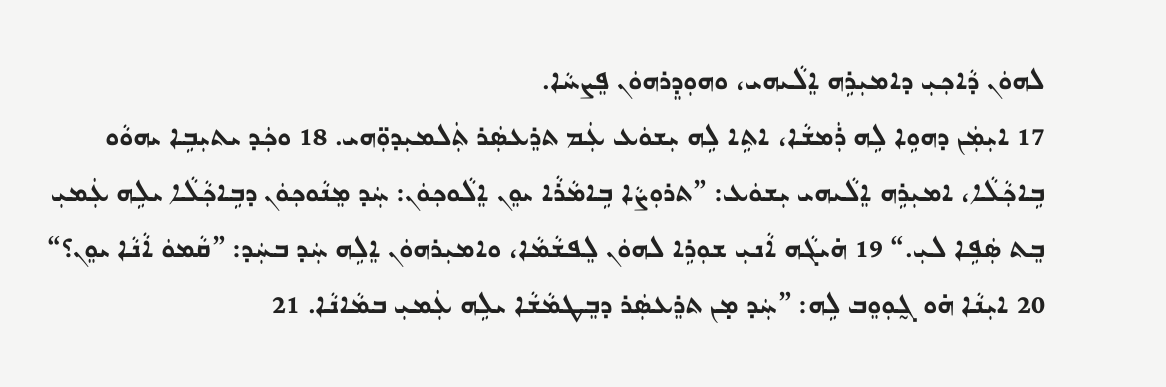ܠܗܘܿܢ ܕܵܐܟ݂ܝܼ ܕܐܡܝܼܪܹܗ ܐܸܠܵܝܗ‌ܝ، ܘܗܘܼܕܸܪܗܘܿܢ ܦܸܨܚܵܐ.
17 ܐܝܼܡܲܢ ܕܗܘܹܐ ܠܹܗ ܪܲܡܫܵܐ، ܐܬܹ‌ܐ ܠܹܗ ܝܼܫܘܿܥ ܥܲܡ ܬܪܸܥܣܲܪ ܬܲܠܡܝܼܕܘܼ̈ܗ‌ܝ. 18 ܘܟܲܕ ܝܬܝܼܒܹܐ ܝܗܘܵܘ ܒܹܐܟ݂ܵܠܵܐ، ܐܡܝܼܪܹܗ ܐܸܠܵܝܗ‌ܝ ܝܼܫܘܿܥ: ”ܬܪܘܼܨܵܐ ܒܹܐܡܵܪܵܐ ܝܘܸܢ ܐܸܠܵܘܟ݂ܘܿܢ: ܚܲܕ ܡܸܢܵܘܟ݂ܘܿܢ ܕܒܹܐܟ݂ܵܠܵܐ ܝܠܹܗ ܥܲܡܝܼ ܒܸܬ ܣܲܦܹܐ ܠܝܼ.“ 19 ܗ̇ܝܓܵܗ ܐܵܢܝܼ ܫܘܼܪܹܐ ܠܗܘܿܢ ܠܸܦܫܵܡܵܐ، ܘܐܡܝܼܪܗܘܿܢ ܐܸܠܹܗ ܚܲܕ ܒܚܲܕ: ”ܩܵܡܘܿ ܐܵܢܵܐ ܝܘܸܢ؟“ 20 ܐܝܼܢܵܐ ܗ̇ܘ ܓ̰ܘܼܘܸܒ ܠܹܗ: ”ܚܲܕ ܡ̣ܢ ܬܪܸܥܣܲܪ ܕܒܸܛܡܵܫܵܐ ܝܠܹܗ ܥܲܡܝܼ ܒܡܵܐܢܵܐ. 21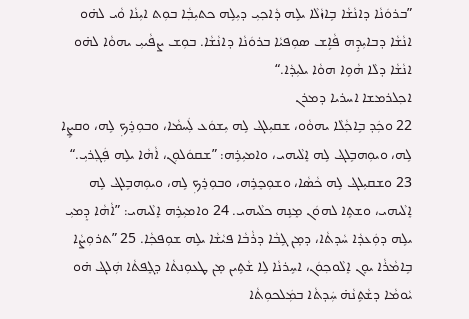”ܒܪܘܿܢܵܐ ܕܐܢܵܫܵܐ ܒܹܐܙܵܠܵܐ ܝܠܹܗ ܕܵܐܟ݂ܝܼ ܕܝܼܠܹܗ ܟܬܝܼܒ݂ܵܐ ܒܘܼܬ ܐܝܼܢܵܐ ܘܵܝ ܠܗ̇ܘ ܐܢܵܫܵܐ ܕܒܐܝܼܕܹܗ ܦܵܐܹܫ ܣܘܼܦܝܵܐ ܒܪܘܿܢܵܐ ܕܐܢܵܫܵܐ. ܒܘܼܫ ܨܦܵܝܝܼ ܝܗܘܵܐ ܠܗ̇ܘ ܐܢܵܫܵܐ ܕܠܵܐ ܗܵܘܹܐ ܗܘܵܐ ܝܠܝܼܕܵܐ.“
ܐܟ݂ܠܪܡܫܐ ܐܚܪܝܐ ܕܡܪܢ
22 ܘܟܲܕ ܒܹܐܟ݂ܵܠܵܐ ܝܗܘܵܘ، ܫܩܝܼܠܔ ܠܹܗ ܝܼܫܘܿܥ ܠܲܚܡܵܐ، ܘܒܘܼܪܸܟ݂ ܠܹܗ، ܘܩܨܹܐ ܠܹܗ، ܘܝܘܼܗܒܹܠܔ ܠܹܗ ܐܸܠܵܝܗ‌ܝ، ܘܐܡܝܼܪܹܗ: ”ܫܩܘܿܠܘܼܢ، ܐܵܗܵܐ ܝܠܹܗ ܦܲܓ݂ܪܝܼ.“ 23 ܘܫܩܝܼܠܔ ܠܹܗ ܟܵܣܵܐ، ܘܫܘܼܟܸܪܹܗ، ܘܒܘܼܪܸܟ݂ ܠܹܗ، ܘܝܘܼܗܒܹܠܔ ܠܹܗ ܐܸܠܵܝܗ‌ܝ، ܘܫܬܹ‌ܐ ܠܗܘܿܢ ܡܸܢܹܗ ܟܠܵܝܗ‌ܝ. 24 ܘܐܡܝܼܪܹܗ ܐܸܠܵܝܗ‌ܝ: ”ܐܵܗܵܐ ܕܸܡܝܼ ܝܠܹܗ ܕܘܲܥܕܵܐ ܚܵܕܬܵ‌ܐ، ܕܡ̣ܢ ܓܹܒܵܐ ܕܪܵܒܵܐ ܦܝܵܫܵܐ ܝܠܹܗ ܫܘܼܦܟ݂ܵܐ. 25 ”ܬܪܘܼܨܵܐ ܒܹܐܡܵܪܵܐ ܝܘܸܢ ܐܸܠܵܘܟ݂ܘܿܢ، ܐܚܹܪܢܵܐ ܠܹܐ ܫܵܬܹܝܢ ܡ̣ܢ ܛܥܘܼܢܬܵ‌ܐ ܕܓܸܦܬܵ‌ܐ ܗܲܠܔ ܗ̇ܘ ܝܵܘܡܵܐ ܕܫܵܬܹܢܵܗ̇ ܚܲܕܬܵ‌ܐ ܒܡܲܠܟܘܼܬܵ‌ܐ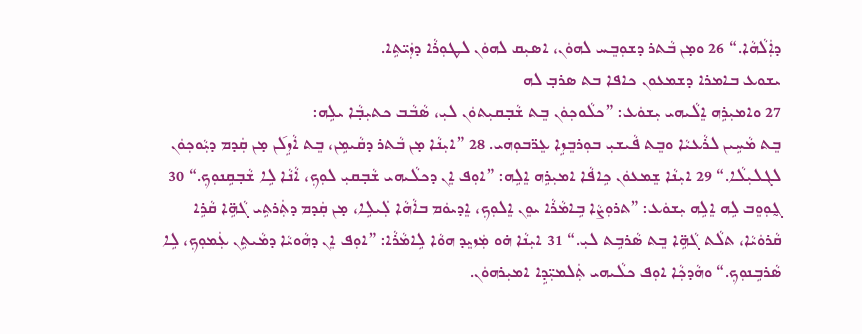ܕܐܲܠܵܗܵܐ.“ 26 ܘܡ̣ܢ ܒܵܬܪ ܕܫܘܼܒܸܚ ܠܗܘܿܢ، ܐܣܝܼܩ ܠܗܘܿܢ ܠܛܘܼܪܵܐ ܕܙܲܝ̈ܬܹ‌ܐ.
ܝܫܘܥ ܒܐܡܪܐ ܕܫܡܥܘܢ ܟܐܦܐ ܒܬ ܣܪܒ݂ ܠܗ
27 ܘܐܡܝܼܪܹܗ ܐܸܠܵܝܗ‌ܝ ܝܼܫܘܿܥ: ”ܟܠܵܘܟ݂ܘܿܢ ܒܸܬ ܫܵܒ݂ܩܝܼܬܘܿܢ ܠܝܼ، ܣܵܒܵܒ ܟܬܝܼܒ݂ܵܐ ܝܠܹܗ:
ܒܸܬ ܡܵܚܹܝܢ ܠܪܵܥܝܵܐ ܘܒܸܬ ܦܵܝܫܝܼ ܒܘܼܪܒܸܙܹܐ ܥܸܪ̈ܒܘܼܗ‌ܝ. 28 ”ܐܝܼܢܵܐ ܡ̣ܢ ܒܵܬܪ ܕܩܵܝܡܹܢ، ܒܸܬ ܐܵܙܹܠ݇ܢ ܡ̣ܢ ܩܲܕܡ ܕܝܼܵܘܟ݂ܘܿܢ ܠܓܠܝܼܠܵܐ.“ 29 ܐܝܼܢܵܐ ܫܸܡܥܘܿܢ ܟܹܐܦܵܐ ܐܡܝܼܪܹܗ ܐܸܠܹܗ: ”ܐܘܼܦ ܐܸܢ ܕܟܠܵܝܗ‌ܝ ܫܵܒ݂ܩܝܼ ܠܘܼܟ݂، ܐܵܢܵܐ ܠܹܐ ܫܵܒ݂ܩܹܢܘܼܟ݂.“ 30 ܓ̰ܘܼܘܸܒ ܠܹܗ ܐܸܠܹܗ ܝܼܫܘܿܥ: ”ܬܪܘܼܨܵܐ ܒܹܐܡܵܪܵܐ ܝܘܸܢ ܐܸܠܘܼܟ݂، ܐܸܕܝܘܿܡ ܒܐܵܗܵܐ ܠܲܝܠܹܐ، ܡ̣ܢ ܩܲܕܡ ܕܬܲܪܬܹܝ ܓܵܗܹ̈ܐ ܩܵܪܹܐ ܩܵܪܘܿܝܵܐ، ܬܠܵܬ ܓܵܗܹ̈ܐ ܒܸܬ ܣܵܪܒܹܬ ܠܝܼ.“ 31 ܐܝܼܢܵܐ ܗ̇ܘ ܡܲܙܝܸܕ ܗܘܵܐ ܠܹܐܡܵܪܵܐ: ”ܐܘܼܦ ܐܸܢ ܕܗܵܘܝܵܐ ܕܡܵܝܬܹܢ ܥܲܡܘܼܟ݂، ܠܹܐ ܣܵܪܒܹܢܘܼܟ݂.“ ܘܗܵܕܟ݂ܵܐ ܐܘܼܦ ܟܠܵܝܗ‌ܝ ܬܲܠܡܝܼ̈ܕܹܐ ܐܡܝܼܪܗܘܿܢ.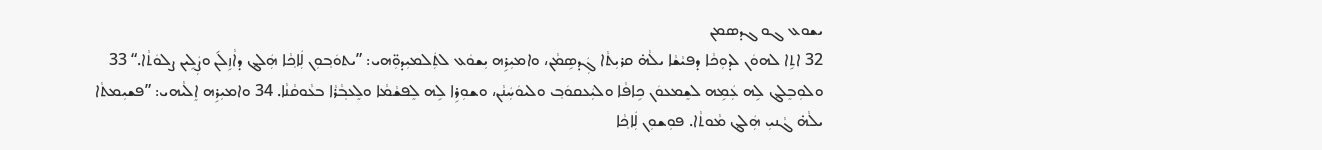ܝܫܘܥ ܓܘ ܓܕܣܡܢ
32 ܐܬܹ‌ܐ ܠܗܘܿܢ ܠܕܘܼܟܵܐ ܕܦܝܵܫܵܐ ܝܠܵܗ̇ ܩܪܝܼܬܵ‌ܐ ܓܲܕܣܹܡܵܢ، ܘܐܡܝܼܪܹܗ ܝܼܫܘܿܥ ܠܬܲܠܡܝܼܕܘܼ̈ܗ‌ܝ: ”ܝܬܘܿܒ݂ܘܼܢ ܠܲܐܟ݂ܵܐ ܗܲܠܔ ܕܐܵܙܹܠ݇ܢ ܘܨܲܠܹܝܢ ܨܠܘܿܬܵ‌ܐ.“ 33 ܘܠܘܼܒܸܠܔ ܠܹܗ ܥܲܡܹܗ ܠܫܸܡܥܘܿܢ ܟܹܐܦܵܐ ܘܠܝܲܥܩܘܿܒ݂ ܘܠܝܘܿܚܲܢܵܢ، ܘܫܘܼܪܹܐ ܠܹܗ ܠܸܦܫܵܡܵܐ ܘܠܸܥܒ݂ܵܪܵܐ ܒܥܵܘܩܵܢܵܐ. 34 ܘܐܡܝܼܪܹܗ ܐܸܠܵܝܗ‌ܝ: ”ܦܫܝܼܡܬܵ‌ܐ ܝܠܵܗ̇ ܓܵܢܝܼ ܗܲܠܔ ܡܵܘܬܵ‌ܐ. ܦܘܼܫܘܼܢ ܠܲܐܟ݂ܵܐ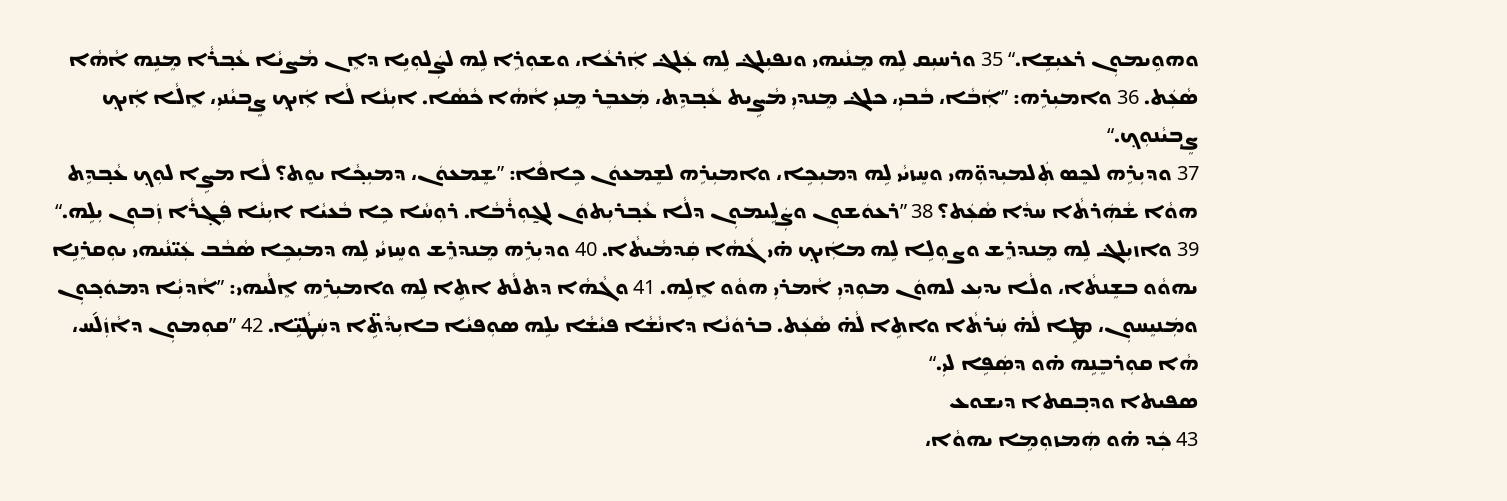ܘܗܘܹܝܡܘܼܢ ܪܥܝܼܫܹܐ.“ 35 ܘܪܚܝܼܩ ܠܹܗ ܡܸܢܵܝܗ‌ܝ ܘܢܦܝܼܠܔ ܠܹܗ ܥܲܠܔ ܐܲܪܥܵܐ، ܘܫܘܼܪܹܐ ܠܹܗ ܠܨܲܠܘܼܝܹܐ ܕܐܸܢ ܡܵܨܝܵܐ ܥܵܒ݂ܪܵܐ ܡܸܢܹܗ ܐܵܗܵܐ ܣܵܥܲܬ. 36 ܘܐܡܝܼܪܹܗ: ”ܐܲܒܵܐ، ܒܵܒܝܼ، ܟܠܔ ܡܸܢܕܝܼ ܡܵܨܹܝܬ ܥܵܒ݂ܕܹܬ، ܡܲܥܒܸܪ ܡܸܢܝܼ ܐܵܗܵܐ ܟܵܣܵܐ. ܐܝܼܢܵܐ ܠܵܐ ܐܲܝܟ݂ ܨܸܒ݂ܝܵܢܝܼ، ܐܸܠܵܐ ܐܲܝܟ݂ ܨܸܒ݂ܝܵܢܘܼܟ݂.“
37 ܘܕܝܼܪܹܗ ܠܟܸܣ ܬܲܠܡܝܼܕܘܼ̈ܗ‌ܝ ܘܚܸܙܝܵܝ ܠܹܗ ܕܡܝܼܟܹܐ، ܘܐܡܝܼܪܹܗ ܠܫܸܡܥܘܿܢ ܟܹܐܦܵܐ: ”ܫܸܡܥܘܿܢ، ܕܡܝܼܟ݂ܵܐ ܝܘܸܬ؟ ܠܵܐ ܡܨܹܐ ܠܘܼܟ݂ ܥܵܒ݂ܕܹܬ ܗܘܵܐ ܫܵܗܲܪܬܵ‌ܐ ܚܕܵܐ ܣܵܥܲܬ؟ 38 ”ܪܥܘܿܫܘܼܢ ܘܨܲܠܹܝܡܘܼܢ ܕܠܵܐ ܥܵܒ݂ܪܝܼܬܘܿܢ ܠܓ̰ܘܼܪܵܒܵܐ. ܪܘܼܚܵܐ ܟܹܐ ܒܵܥܝܵܐ ܐܝܼܢܵܐ ܦܲܓ݂ܪܵܐ ܙܲܒܘܼܢ ܝܼܠܹܗ.“ 39 ܘܐܙܝܼܠܔ ܠܹܗ ܡܸܢܕܪܸܫ ܘܨܘܼܠܹܐ ܠܹܗ ܡܐܲܝܟ݂ ܗ̇ܝ ܓܵܗܵܐ ܩܲܕܡܵܝܬܵ‌ܐ. 40 ܘܕܝܼܪܹܗ ܡܸܢܕܪܸܫ ܘܚܸܙܝܵܝ ܠܹܗ ܕܡܝܼܟܹܐ ܣܵܒܵܒ ܥܲܝ̈ܢܵܝܗ‌ܝ ܝܘܼܩܪܸܢܹܐ ܝܗܘܵܘ ܒܫܸܢܬܵ‌ܐ، ܘܠܵܐ ܝܕܝܼܥ ܠܗܘܿܢ ܡܘܼܕܝܼ ܐܵܡܪܝܼ ܗܘܵܘ ܐܸܠܹܗ. 41 ܘܓܵܗܵܐ ܕܬܠܵܬ ܐܬܹ‌ܐ ܠܹܗ ܘܐܡܝܼܪܹܗ ܐܸܠܵܝܗ‌ܝ: ”ܐܵܕܝܼܵܐ ܕܡܘܿܟ݂ܘܼܢ ܘܡܲܢܝܸܚܘܼܢ، ܡܛܹܐ ܠܵܗ̇ ܚܲܪܬܵ‌ܐ ܘܐܬܹ‌ܐ ܠܵܗ̇ ܣܵܥܲܬ. ܒܪܘܿܢܵܐ ܕܐܢܵܫܵܐ ܦܝܵܫܵܐ ܝܠܹܗ ܣܘܼܦܝܵܐ ܒܐܝܼܕܵܬܹ̈‌ܐ ܕܚܲܛܵܝܹ̈ܐ. 42 ”ܩܘܼܡܘܼܢ ܕܐܵܙܲܠ݇ܚ، ܗܵܐ ܩܘܼܪܒܸܢܹܗ ܗ̇ܘ ܕܣܲܦܹܐ ܠܝܼ.“
ܣܦܝܬ‌ܐ ܘܕܒ݂ܩܬ‌ܐ ܕܝܫܘܥ
43 ܟܲܕ ܗ̇ܘ ܗܲܡܙܘܼܡܹܐ ܝܗܘܵܐ،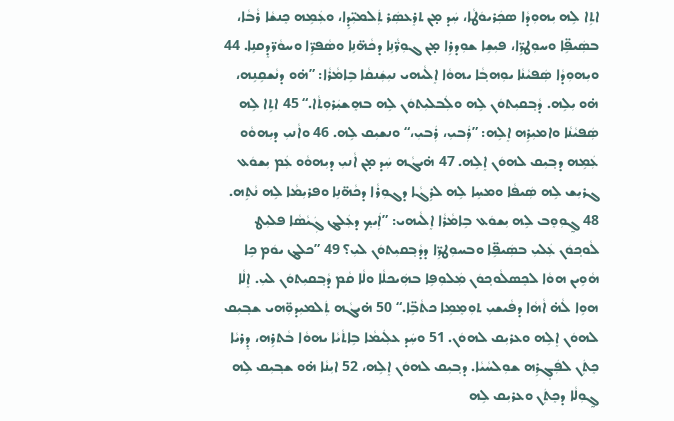ܐܬܹ‌ܐ ܠܹܗ ܝܼܗܘܼܕܵܐ ܣܟܲܪܝܘܿܛܵܐ، ܚܲܕ ܡ̣ܢ ܬܪܸܥܣܲܪ ܬܲܠܡܝܼ̈ܕܹܐ، ܘܥܲܡܹܗ ܟܸܢܫܵܐ ܪܵܒܵܐ، ܒܣܲܝܦܹ̈ܐ ܘܚܘܼܛܪܹ̈ܐ، ܦܝܼܫܹܐ ܫܘܼܕܪܹܐ ܡ̣ܢ ܓܘܼܪ̈ܵܢܹܐ ܕܟܵܗ̈ܢܹܐ ܘܣܵܦܪܹ̈ܐ ܘܚܘܵܪ̈ܕܸܩܢܹܐ. 44 ܘܝܼܗܘܼܕܵܐ ܣܲܦܝܵܢܵܐ ܝܘܼܗܒ݂ܵܐ ܝܗܘܵܐ ܐܸܠܵܝܗ‌ܝ ܢܝܼܫܲܢܩܵܐ ܒܹܐܡܵܪܵܐ: ”ܗ̇ܘ ܕܢܵܫܩܹܢܹܗ، ܗ̇ܘ ܝܼܠܹܗ. ܕܵܒ݂ܩܝܼܬܘܿܢ ܠܹܗ ܘܠܲܒܠܝܼܬܘܿܢ ܠܹܗ ܒܗܸܫܝܲܪܘܼܬܵ‌ܐ.“ 45 ܐܬܹ‌ܐ ܠܹܗ ܣܲܦܝܵܢܵܐ ܘܐܡܝܼܪܹܗ ܐܸܠܹܗ: ”ܪܲܒܝܼ، ܪܲܒܝܼ،“ ܘܢܫܝܼܩ ܠܹܗ. 46 ܘܐܵܢܝܼ ܕܝܼܗܘܵܘ ܥܲܡܹܗ ܕܒ݂ܝܼܩ ܠܗܘܿܢ ܐܸܠܹܗ. 47 ܗ̇ܝܓܵܗ ܚܲܕ ܡ̣ܢ ܐܵܢܝܼ ܕܝܼܗܘܵܘ ܥܲܡ ܝܼܫܘܿܥ ܓܪܝܼܫ ܠܹܗ ܣܲܝܦܵܐ ܘܡܚܹܐ ܠܹܗ ܠܪܹܓܵܐ ܕܓܘܼܪܵܐ ܕܟܵܗ̈ܢܹܐ ܘܦܪܝܼܡܵܐ ܠܹܗ ܢܵܬܹܗ. 48 ܓ̰ܘܼܘܸܒ ܠܹܗ ܝܼܫܘܿܥ ܒܹܐܡܵܪܵܐ ܐܸܠܵܝܗ‌ܝ: ”ܐܲܝܟ݂ ܕܥܲܠܔ ܓܲܝܵܣܵܐ ܦܠܝܼܛ ܠܵܘܟ݂ܘܿܢ ܥܲܠܝܼ ܒܣܲܝܦܹ̈ܐ ܘܒܚܘܼܛܪܹ̈ܐ ܕܕܵܒ݂ܩܝܼܬܘܿܢ ܠܝܼ؟ 49 ”ܟܠܔ ܝܘܿܡ ܟܹܐ ܗܵܘܹܝܢ ܗܘܵܐ ܠܟܸܣܠܵܘܟ݂ܘܿܢ ܡܲܠܘܼܦܹܐ ܒܗܲܝܟܠܵܐ ܘܠܵܐ ܩܵܡ ܕܵܒ݂ܩܝܼܬܘܿܢ ܠܝܼ. ܐܸܠܵܐ ܗܘܹܐ ܠܵܗ̇ ܐܵܗܵܐ ܕܦܵܝܫܝܼ ܬܘܼܡܸܡܹܐ ܟܬܵܒܹ̈ܐ.“ 50 ܗ̇ܝܓܵܗ ܬܲܠܡܝܼܕܘܼ̈ܗ‌ܝ ܫܒ݂ܝܼܩ ܠܗܘܿܢ ܐܸܠܹܗ ܘܥܪܝܼܩ ܠܗܘܿܢ. 51 ܘܚܲܕ ܥܠܲܝܡܵܐ ܒܹܐܬܵܝܵܐ ܝܗܘܵܐ ܒܵܬܪܹܗ، ܕܸܪܝܵܐ ܟܸܬܲܢ ܠܦܲܓ݂ܪܹܗ ܫܘܼܠܚܵܝܵܐ. ܕܒ݂ܝܼܩ ܠܗܘܿܢ ܐܸܠܹܗ، 52 ܐܝܼܢܵܐ ܗ̇ܘ ܫܒ݂ܝܼܩ ܠܹܗ ܓ̰ܘܼܠܵܐ ܕܟܸܬܲܢ ܘܥܪܝܼܩ ܠܹܗ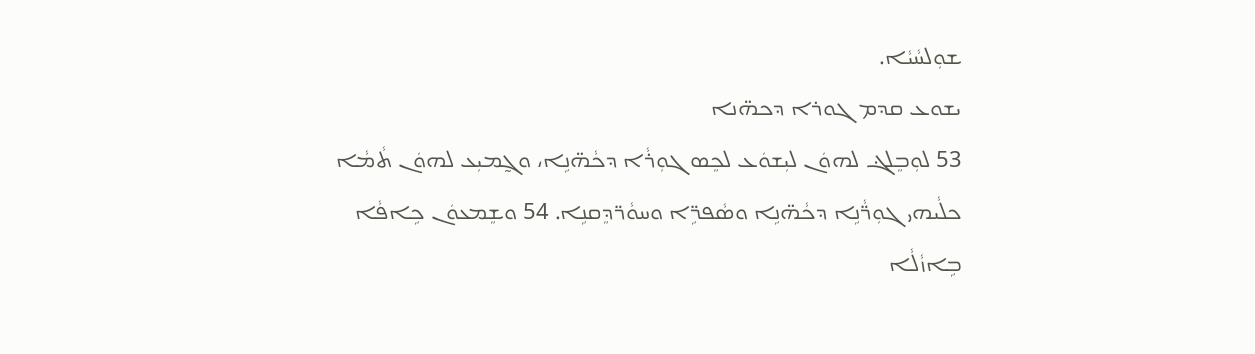ܫܘܼܠܚܵܝܵܐ.
ܝܫܘܥ ܩܕܡ ܓܘܪܐ ܕܟܗ̈ܢܐ
53 ܠܘܼܒܸܠܔ ܠܗܘܿܢ ܠܝܼܫܘܿܥ ܠܟܸܣ ܓܘܼܪܵܐ ܕܟܵܗ̈ܢܹܐ، ܘܓ̰ܡܝܼܥ ܠܗܘܿܢ ܬܵܡܵܐ ܟܠܵܝܗ‌ܝ ܓܘܼܪ̈ܵܢܹܐ ܕܟܵܗ̈ܢܹܐ ܘܣܵܦܪܹ̈ܐ ܘܚܘܵܪ̈ܕܸܩܢܹܐ. 54 ܘܫܸܡܥܘܿܢ ܟܹܐܦܵܐ ܒܹܐܙܵܠܵܐ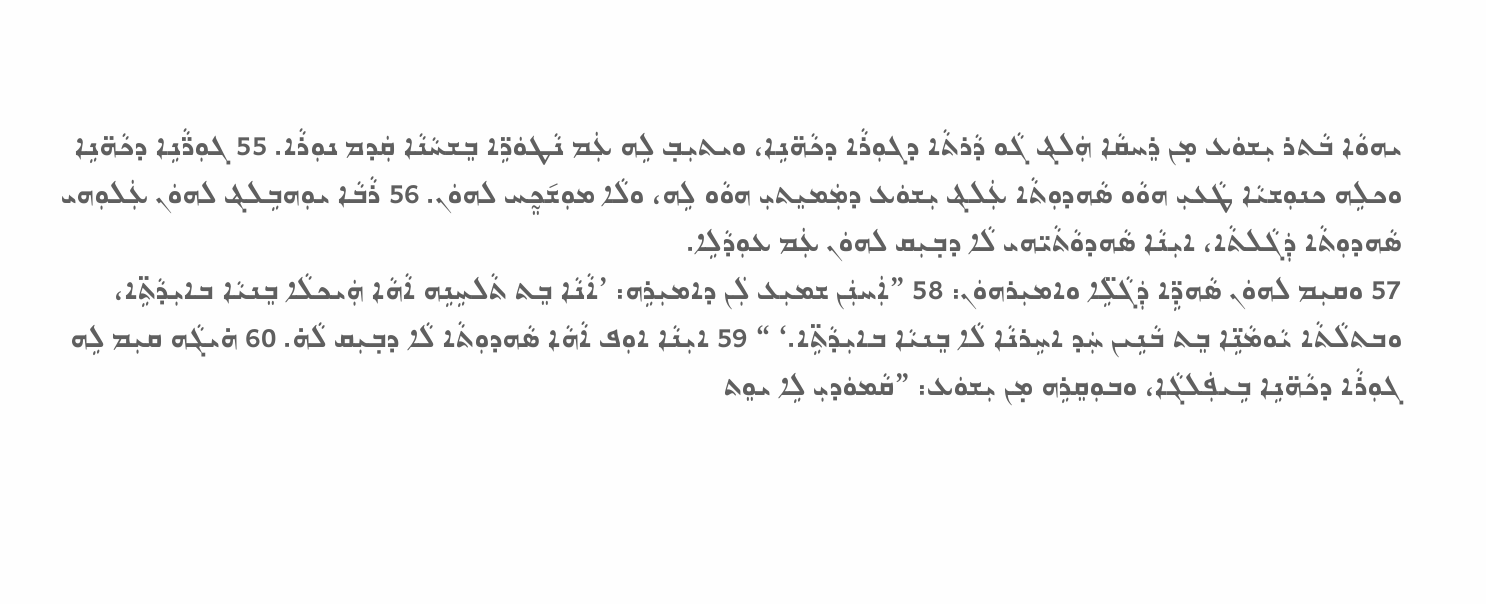ܝܗܘܵܐ ܒܵܬܪ ܝܼܫܘܿܥ ܡ̣ܢ ܪܸܚܩܵܐ ܗܲܠܔ ܓܵܘ ܕܵܪܬܵ‌ܐ ܕܓܘܼܪܵܐ ܕܟܵܗ̈ܢܹܐ، ܘܝܬܝܼܒ݂ ܠܹܗ ܥܲܡ ܢܵܛܘܿܪܹ̈ܐ ܒܸܫܚܵܢܵܐ ܩܲܕܡ ܢܘܼܪܵܐ. 55 ܓܘܼܪ̈ܵܢܹܐ ܕܟܵܗ̈ܢܹܐ ܘܟܠܹܗ ܟܢܘܼܫܝܵܐ ܛܵܥܝܼ ܗܘܵܘ ܣܵܗܕܘܼܬܵ‌ܐ ܥܲܠܔ ܝܼܫܘܿܥ ܕܡܲܡܝܸܬ‌ܝܼ ܗܘܵܘ ܠܹܗ، ܘܠܵܐ ܡܘܼܫ݇ܟ̰ܸܚ ܠܗܘܿܢ. 56 ܪܵܒܵܐ ܝܘܼܗܒܹܠܔ ܠܗܘܿܢ ܥܲܠܘܼܗ‌ܝ ܣܵܗܕܘܼܬܵ‌ܐ ܕܲܓܵܠܬܵ‌ܐ، ܐܝܼܢܵܐ ܣܵܗܕܘܵܬܵܝ̈ܗ‌ܝ ܠܵܐ ܕܒ݂ܝܼܩ ܠܗܘܿܢ ܥܲܡ ܥܘܼܕܵܠܹܐ.
57 ܘܩܝܼܡ ܠܗܘܿܢ ܣܵܗܕܹ̈ܐ ܕܲܓܵܠܹ̈ܐ ܘܐܡܝܼܪܗܘܿܢ: 58 ”ܐܲܚܢܲܢ ܫܡܝܼܥ ܠܲܢ ܕܐܡܝܼܪܹܗ: ’ܐܵܢܵܐ ܒܸܬ ܬܵܠܚܹܢܹܗ ܐܵܗܵܐ ܗܲܝܟܠܵܐ ܒܸܢܝܵܐ ܒܐܝܼܕܵܬܹ̈‌ܐ، ܘܒܬܠܵܬܵ‌ܐ ܝܵܘܡܵܢܹ̈ܐ ܒܸܬ ܒܵܢܹܝܢ ܚܲܕ ܐܚܹܪܢܵܐ ܠܵܐ ܒܸܢܝܵܐ ܒܐܝܼܕܵܬܹ̈‌ܐ.‘ “ 59 ܐܝܼܢܵܐ ܐܘܼܦ ܐܵܗܵܐ ܣܵܗܕܘܼܬܵ‌ܐ ܠܵܐ ܕܒ݂ܝܼܩ ܠܵܗ̇. 60 ܗ̇ܝܓܵܗ ܩܝܼܡ ܠܹܗ ܓܘܼܪܵܐ ܕܟܵܗ̈ܢܹܐ ܒܹܝܦܲܠܓܵܐ، ܘܒܘܼܩܸܪܹܗ ܡ̣ܢ ܝܼܫܘܿܥ: ”ܩܵܡܘܿܕܝܼ ܠܹܐ ܝܘܸܬ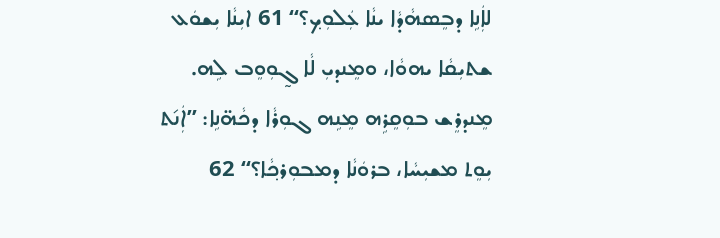ܠܐܲܢܹܐ ܕܒܸܣܗܵܕܵܐ ܝܢܵܐ ܥܲܠܘܼܟ݂؟“ 61 ܐܝܼܢܵܐ ܝܼܫܘܿܥ ܫܬܝܼܩܵܐ ܝܗܘܵܐ، ܘܡܸܢܕܝܼ ܠܵܐ ܓ̰ܘܼܘܸܒ ܠܹܗ. ܡܸܢܕܪܸܫ ܒܘܼܩܸܪܹܗ ܡܸܢܹܗ ܓܘܼܪܵܐ ܕܟܵܗ̈ܢܹܐ: ”ܐܲܢ݇ܬ ܝܼܘܸܬ ܡܫܝܼܚܵܐ، ܒܪܘܿܢܵܐ ܕܡܒܘܼܪܟ݂ܵܐ؟“ 62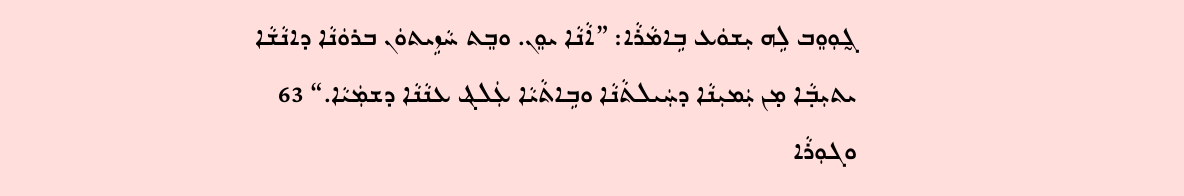ܓ̰ܘܼܘܸܒ ܠܹܗ ܝܼܫܘܿܥ ܒܹܐܡܵܪܵܐ: ”ܐܵܢܵܐ ܝܘܸܢ. ܘܒܸܬ ܚܵܙܹܝܬܘܿܢ ܒܪܘܿܢܵܐ ܕܐܢܵܫܵܐ ܝܬܝܼܒ݂ܵܐ ܡ̣ܢ ܝܲܡܝܼܢܵܐ ܕܚܲܝܠܬܵܢܵܐ ܘܒܹܐܬܵܝܵܐ ܥܲܠܔ ܥܢܵܢܵܐ ܕܫܡܲܝܵܐ.“ 63 ܘܓܘܼܪܵܐ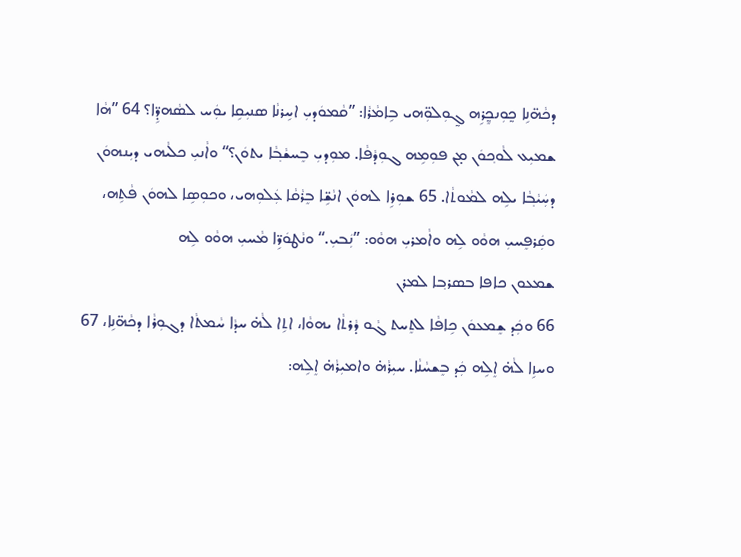ܕܟܵܗ̈ܢܹܐ ܟ̰ܘܼܢܟ̰ܸܪܹܗ ܓ̰ܘܼܠܘܼ̈ܗ‌ܝ ܒܹܐܡܵܪܵܐ: ”ܩܵܡܘܿܕܝܼ ܐܚܹܪܢܵܐ ܣܢܝܼܩܹܐ ܝܘܲܚ ܠܣܵܗܕܹ̈ܐ؟ 64 ”ܗܵܐ ܫܡܝܼܥ ܠܵܘܟ݂ܘܿܢ ܡ̣ܢ ܦܘܼܡܹܗ ܓܘܼܕܵܦܵܐ. ܡܘܼܕܝܼ ܒܸܚܫܵܒ݂ܵܐ ܝܬܘܿܢ؟“ ܘܐܵܢܝܼ ܟܠܵܝܗ‌ܝ ܕܝܼܢܗܘܿܢ ܕܚܲܝܵܒ݂ܵܐ ܝܠܹܗ ܠܡܵܘܬܵ‌ܐ. 65 ܫܘܼܪܹܐ ܠܗܘܿܢ ܐܢܵܫܹ̈ܐ ܒܸܪܵܩܵܐ ܥܲܠܘܼܗ‌ܝ، ܘܟܘܼܣܹܐ ܠܗܘܿܢ ܦܵܬܹܗ، ܘܩܲܪܦܸܚܝܼ ܗܘܵܘ ܠܹܗ ܘܐܵܡܪܝܼ ܗܘܵܘ: ”ܢܲܒܝܼ.“ ܘܢܵܛܘܿܪܹ̈ܐ ܡܵܚܝܼ ܗܘܵܘ ܠܹܗ
ܫܡܥܘܢ ܟܐܦܐ ܒܣܪܒ݂ܐ ܠܡܪܢ
66 ܘܟܲܕ ܫܸܡܥܘܿܢ ܟܹܐܦܵܐ ܠܬܸܚܬ ܓܵܘ ܕܵܪܬܵ‌ܐ ܝܗܘܵܐ، ܐܬܹ‌ܐ ܠܵܗ̇ ܚܕܵܐ ܚܵܡܬܵ‌ܐ ܕܓܘܼܪܵܐ ܕܟܵܗ̈ܢܹܐ، 67 ܘܚܙܹܐ ܠܵܗ̇ ܐܸܠܹܗ ܟܲܕ ܒܸܫܚܵܢܵܐ. ܚܝܼܪܵܗ̇ ܘܐܡܝܼܪܵܗ̇ ܐܸܠܹܗ: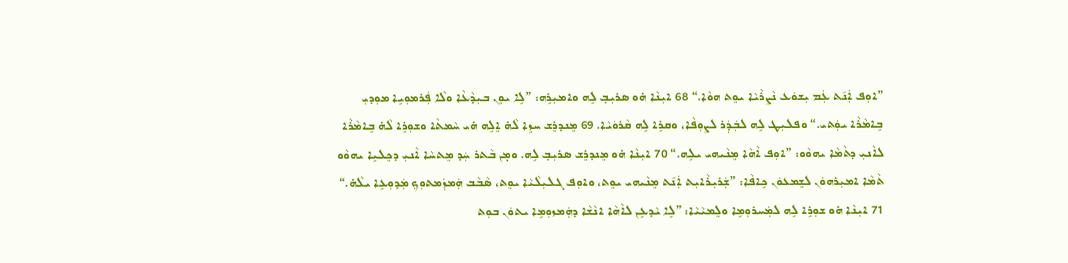”ܐܘܼܦ ܐܲܢ݇ܬ ܥܲܡ ܝܼܫܘܿܥ ܢܵܨܪܵܝܵܐ ܝܘܸܬ ܗܘܵܐ.“ 68 ܐܝܼܢܵܐ ܗ̇ܘ ܣܪܝܼܒ݂ ܠܹܗ ܘܐܡܝܼܪܹܗ: ”ܠܹܐ ܝܘܸܢ ܒܝܼܕܵܥܵܐ ܘܠܵܐ ܦܲܪܡܘܼܝܹܐ ܡܘܼܕܝܼ ܒܹܐܡܵܪܵܐ ܝܘܲܬ‌ܝ.“ ܘܦܠܝܼܛ ܠܹܗ ܠܒܲܕܲܪ ܠܨܘܼܦܵܐ، ܘܩܪܹܐ ܠܹܗ ܩܵܪܘܿܝܵܐ. 69 ܡܸܢܕܪܸܫ ܚܙܹܐ ܠܵܗ̇ ܐܸܠܹܗ ܗ̇ܝ ܚܵܡܬܵ‌ܐ ܘܫܘܼܪܹܐ ܠܵܗ̇ ܒܹܐܡܵܪܵܐ ܠܐܵܢܝܼ ܕܬܵܡܵܐ ܝܗܘܵܘ: ”ܐܘܼܦ ܐܵܗܵܐ ܡܸܢܵܝܗ‌ܝ ܝܠܹܗ.“ 70 ܐܝܼܢܵܐ ܗ̇ܘ ܡܸܢܕܪܸܫ ܣܪܝܼܒ݂ ܠܹܗ. ܘܡ̣ܢ ܒܵܬܪ ܚܲܕ ܡܸܬܚܵܐ ܐܵܢܝܼ ܕܟܸܠܝܹܐ ܝܗܘܵܘ ܬܵܡܵܐ ܐܡܝܼܪܗܘܿܢ ܠܫܸܡܥܘܿܢ ܟܹܐܦܵܐ: ”ܫܲܪܝܼܪܵܐܝܼܬ ܐܲܢ݇ܬ ܡܸܢܵܝܗ‌ܝ ܝܘܸܬ، ܘܐܘܼܦ ܓܠܝܼܠܵܝܵܐ ܝܘܸܬ، ܣܵܒܵܒ ܗܲܡܙܲܡܬܘܼܟ݂ ܡܲܕܘܼܥܹܐ ܝܠܵܗ̇.“ 71 ܐܝܼܢܵܐ ܗ̇ܘ ܫܘܼܪܹܐ ܠܹܗ ܠܡܲܚܪܘܼܡܹܐ ܘܠܸܡܝܵܝܵܐ: ”ܠܹܐ ܝܵܕܥܹܢ ܠܐܵܗܵܐ ܐܢܵܫܵܐ ܕܗܲܡܙܘܼܡܹܐ ܝܬܘܿܢ ܒܘܼܬ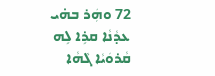72 ܘܗܲܪ ܒܗ̇ܝ ܥܕܵܢܵܐ ܩܪܹܐ ܠܹܗ ܩܵܪܘܿܝܵܐ ܓܵܗܵܐ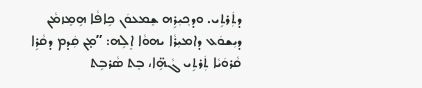ܕܬܲܪܬܹܝ. ܘܕܟ݂ܝܼܪܹܗ ܫܸܡܥܘܿܢ ܟܹܐܦܵܐ ܗܹܡܸܙܡܵܢ ܕܝܼܫܘܿܥ ܕܐܡܝܼܪܵܐ ܝܗܘܵܐ ܐܸܠܹܗ: ”ܡ̣ܢ ܩܲܕܡ ܕܩܵܪܹܐ ܩܵܪܘܿܝܵܐ ܬܲܪܬܹܝ ܓܵܗܹ̈ܐ، ܒܸܬ ܣܵܪܒܹܬ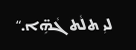ܠܝܼ ܬܠܵܬ ܓܵܗܹ̈ܐ.“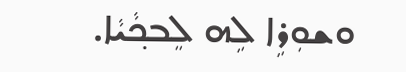ܘܫܘܼܪܹܐ ܠܹܗ ܠܸܒܟ݂ܵܝܵܐ.